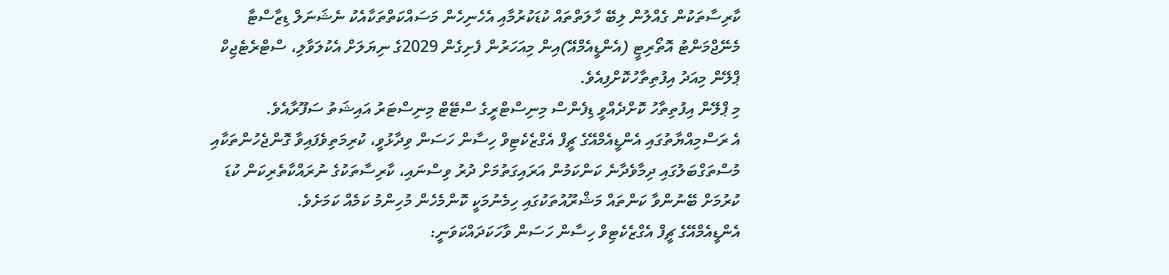ކާރިސާތަކުން ގެއްލުން ލިބޭ ހާލަތްތައް ކުޑަކުރުމާއި އެހެނިހެން މަސައްކަތްތަކާއެކު ނެޝަނަލް ޑިޒާސްޓާ މެނޭޖްމަންޓު އޮތޯރިޓީ (އެންޑީއެމްއޭ)އިން މިއަހަރުން ފެށިގެން 2029ގެ ނިޔަލަށް އެކުލަވާލި، ސްޓްރެޓެޖިކް ޕްލޭން މިއަދު އިފުތިތާހުކޮށްފިއެވެ.
މި ޕްލޭން އިފުތިތާހު ކޮށްދެއްވީ ޑިފެންސް މިނިސްޓްރީގެ ސްޓޭޓް މިނިސްޓަރު އައިޝަތު ސަފޫރާއެވެ.
އެ ރަސްމިއްޔާތުގައި އެންޑީއެމްއޭގެ ޗީފް އެގްޒެކެޓިވް ހިސާން ހަސަން ވިދާޅުވީ، ކުރިމަތިވެފައިވާ ގޮންޖެހުންތަކާއި މުސްތަގްބަލުގައި ދިމާވެދާނެ ކަންކަމުން އަރައިގަތުމަށް ދުރު ވިސްނައި، ކާރިސާތަކުގެ ނުރައްކާތެރިކަން ކުޑަ ކުރުމަށް ބޭނުންވާ ކަންތައް މަޝްރޫއުތަކުގައި ހިމެނުމަކީ ކޮންމެހެން މުހިންމު ކަމެއް ކަމަށެވެ.
އެންޑީއެމްއޭގެ ޗީފް އެގްޒެކެޓިވް ހިސާން ހަސަން ވާހަކަދައްކަވަނީ: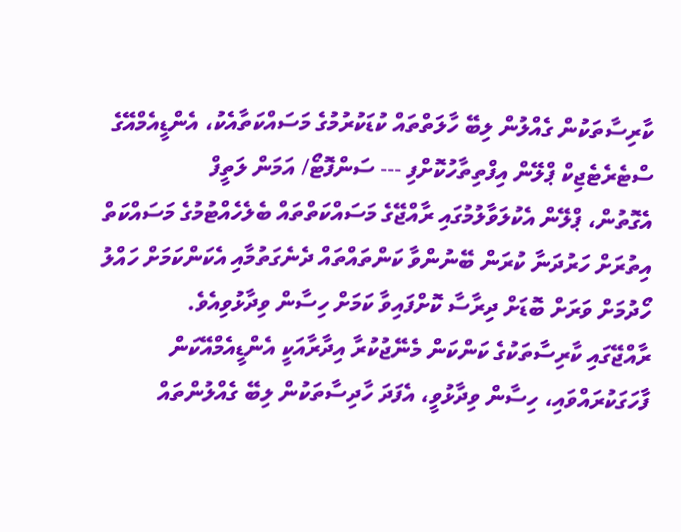ކާރިސާތަކުން ގެއްލުން ލިބޭ ހާލަތްތައް ކުޑަކުރުމުގެ މަސައްކަތާއެކު، އެންޑީއެމްއޭގެ ސްޓެރެޓެޖިކް ޕްލޭން އިފްތިތާހުކޮށްފި --- ސަންފޮޓޯ/ އަމަން ލަތީފް
އެގޮތުން، ޕްލޭން އެކުލަވާލުމުގައި ރާއްޖޭގެ މަސައްކަތްތައް ބެލެހެއްޓުމުގެ މަސައްކަތް އިތުރަށް ހަރުދަނާ ކުރަން ބޭނުންވާ ކަންތައްތައް ދެނެގަތުމާއި އެކަންކަމަށް ހައްލު ހޯދުމަށް ވަރަށް ބޮޑަށް ދިރާސާ ކޮށްފައިވާ ކަމަށް ހިސާން ވިދާޅުވިއެވެ.
ރާއްޖޭގައި ކާރިސާތަކުގެ ކަންކަން މެނޭޖުކުރާ އިދާރާއަކީ އެންޑީއެމްއޭކަން ފާހަގަކުރައްވައި، ހިސާން ވިދާޅުވީ، އެފަދަ ހާދިސާތަކުން ލިބޭ ގެއްލުންތައް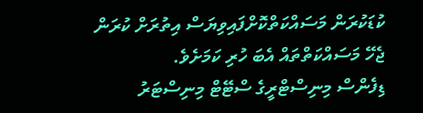ކުޑަކުރަން މަސައްކަތްކޮށްފައިވިޔަސް އިތުރަށް ކުރަން ޖެހޭ މަސައްކަތްތައް އެބަ ހުރި ކަމަށެވެ.
ޑިފެންސް މިނިސްޓްރީގެ ސްޓޭޓް މިނިސްޓަރު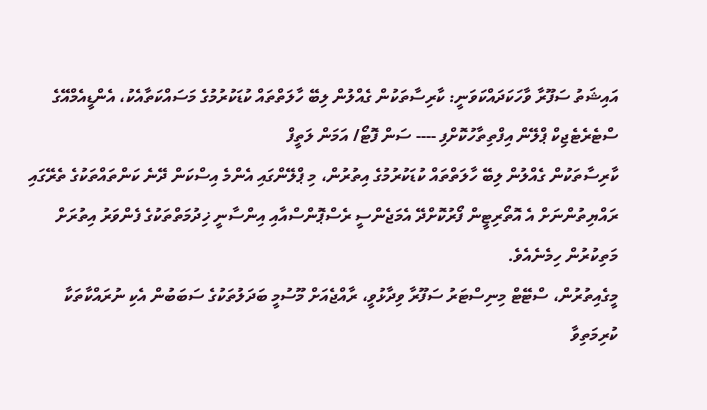އައިޝަތު ސަފޫރާ ވާހަކަދައްކަވަނީ: ކާރިސާތަކުން ގެއްލުން ލިބޭ ހާލަތްތައް ކުޑަކުރުމުގެ މަސައްކަތާއެކު، އެންޑީއެމްއޭގެ ސްޓެރެޓެޖިކް ޕްލޭން އިފްތިތާހުކޮށްފި ---- ސަން ފޮޓޯ/ އަމަން ލަތީފް
ކާރިސާތަކުން ގެއްލުން ލިބޭ ހާލަތްތައް ކުޑަކުރުމުގެ އިތުރުން، މި ޕްލޭންގައި އެންމެ އިސްކަން ދޭނެ ކަންތައްތަކުގެ ތެރޭގައި ރައްޔިތުންނަށް އެ އޮތޯރިޓީން ފޯރުކޮށްދޭ އެމަޖެންސީ ރެސްޕޮންސްއާއި އިންސާނީ ޚިދުމަތްތަކުގެ ފެންވަރު އިތުރަށް މަތިކުރުން ހިމެނެއެވެ.
މީގެއިތުރުން، ސްޓޭޓް މިނިސްޓަރު ސަފޫރާ ވިދާޅުވީ، ރާއްޖެއަށް މޫސުމީ ބަދަލުތަކުގެ ސަބަބުން އެކި ނުރައްކާތަކާ ކުރިމަތިވާ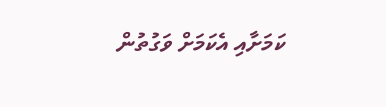ކަމަށާއި އެކަމަށް ވަގުތުން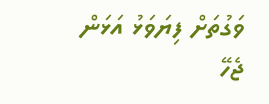ވަގުތަށް ފިޔަވަޅު އަޅަން ޖެހޭ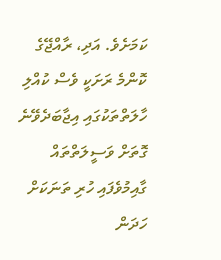ކަމަށެވެ. އަދި، ރާއްޖޭގެ ކޮންމެ ރަށަކީ ވެސް ކުއްލި ހާލަތްތަކުގައި އިޖާބަދެވޭނެ ގޮތަށް ވަސީލަތްތައް ގާއިމުވެފައި ހުރި ތަނަކަށް ހަދަން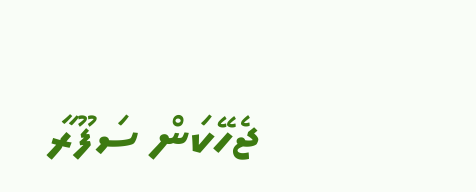ޖެހޭކަން ސަފޫރާ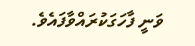ވަނީ ފާހަގަކުރައްވާފައެވެ.